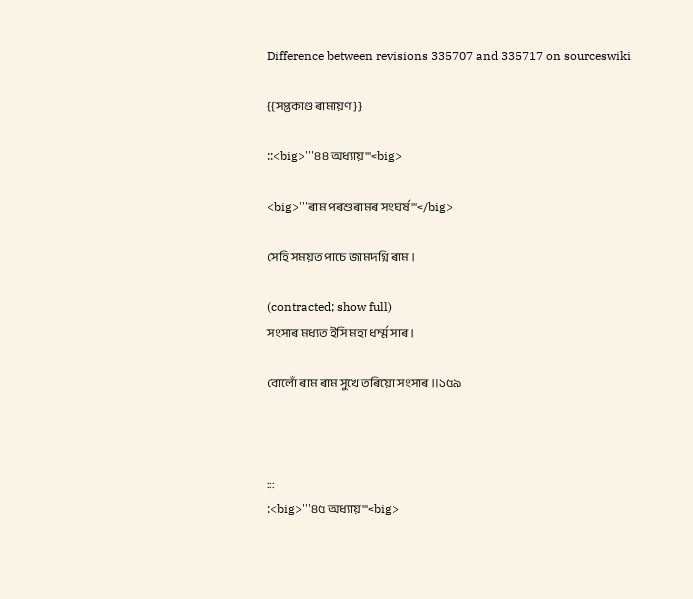Difference between revisions 335707 and 335717 on sourceswiki

{{সপ্তকাণ্ড ৰামায়ণ}}

::<big>'''৪৪ অধ্যায়'''<big>

<big>'''ৰাম পৰশুৰামৰ সংঘৰ্ষ'''</big>

সেহি সময়ত পাচে জামদগ্নি ৰাম ।

(contracted; show full)
সংসাৰ মধ্যত ইসি মহা ধৰ্ম্ম সাৰ ।

বোলোঁ ৰাম ৰাম সুখে তৰিয়ো সংসাৰ ॥১৫৯



:::
:<big>'''৪৫ অধ্যায়'''<big>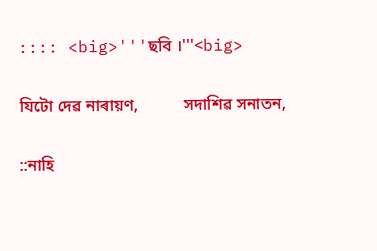:::: <big>'''ছবি ।'''<big>

যিটো দেৱ নাৰায়ণ,           সদাশিৱ সনাতন,

::নাহি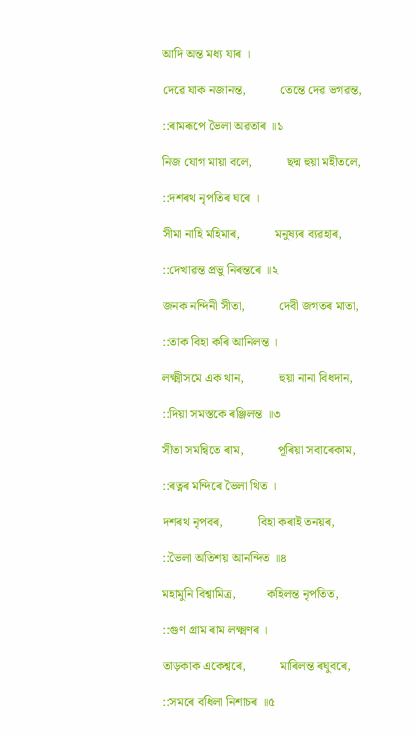আদি অন্ত মধ্য যাৰ ।

দেৱে যাক নজানন্ত,           তেন্তে দেৱ ভগৱন্ত,

::ৰামৰূপে ভৈলা অৱতাৰ ॥১

নিজ যোগ মায়া বলে,           ছদ্ম হুয়া মহীতলে,

::দশৰথ নৃপতিৰ ঘৰে ।

সীমা নাহি মহিমাৰ,           মনুষ্যৰ ব্যৱহাৰ,

::দেখাৱন্ত প্ৰভু নিৰন্তৰে ॥২

জনক নন্দিনী সীতা,           দেবী জগতৰ মাতা,

::তাক বিহা কৰি আনিলন্ত ।

লক্ষ্মীসমে এক থান,           হুয়া নানা বিধদান,

::দিয়া সমস্তকে ৰঞ্জিলন্ত ॥৩

সীতা সমন্বিতে ৰাম,           পূৰিয়া সবাৰেকাম,

::ৰত্নৰ মন্দিৰে ভৈলা থিত ।

দশৰথ নৃপবৰ,           বিহা কৰাই তনয়ৰ,

::ভৈলা অতিশয় আনন্দিত ॥৪

মহামুনি বিশ্বামিত্ৰ,          কহিলন্ত নৃপতিত,

::গুণ গ্ৰাম ৰাম লক্ষ্মণৰ ।

তাড়কাক একেশ্বৰে,           মাৰিলন্ত ৰঘুবৰে,

::সমৰে বধিলা নিশাচৰ ॥৫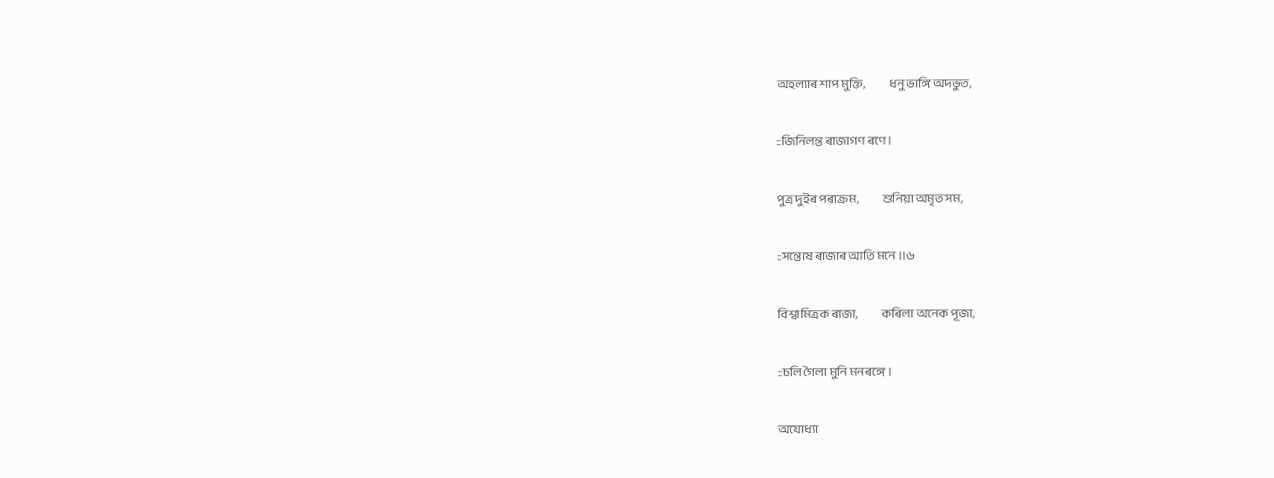অহল্যাৰ শাপ মুক্তি,           ধনু ভাঙ্গি অদভুত,

::জিনিলন্ত ৰাজাগণ ৰণে ।

পুত্ৰ দুইৰ পৰাক্ৰম,           শুনিয়া অমৃত সম,

::সন্তোষ ৰাজাৰ আতি মনে ॥৬

বিশ্বামিত্ৰক ৰাজা,           কৰিলা অনেক পূজা,

::চলি গৈলা মুনি মনৰঙ্গে ।

অযোধ্যা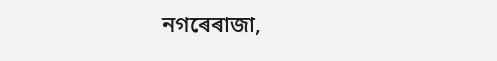নগৰেৰাজা,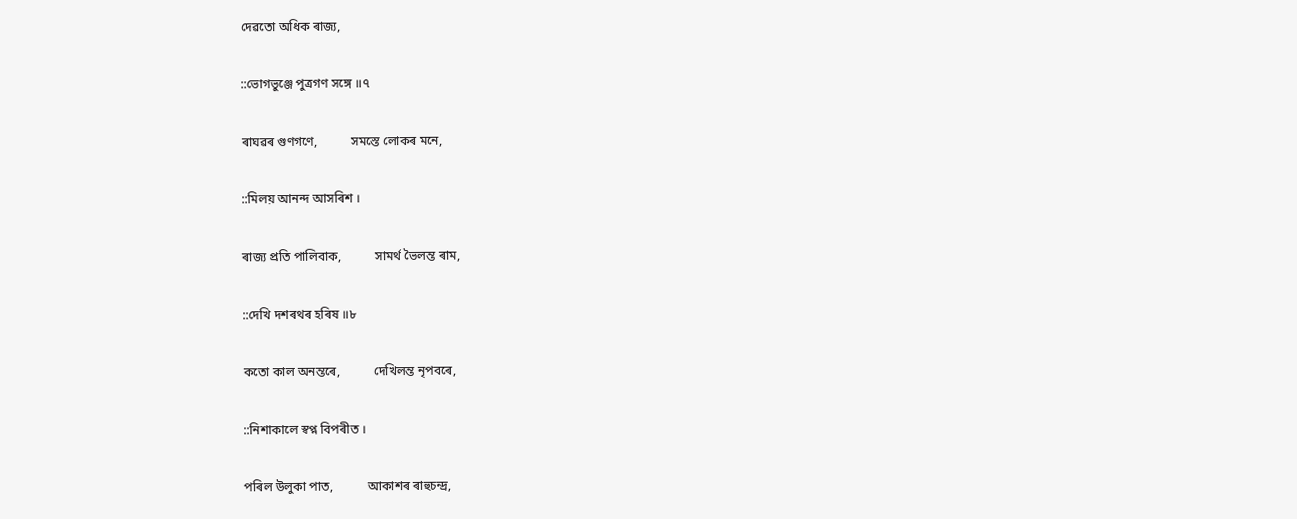দেৱতো অধিক ৰাজ্য,

::ভোগভুঞ্জে পুত্ৰগণ সঙ্গে ॥৭

ৰাঘৱৰ গুণগণে,           সমস্তে লোকৰ মনে,

::মিলয় আনন্দ আসৰিশ ।

ৰাজ্য প্ৰতি পালিবাক,           সামৰ্থ ভৈলন্ত ৰাম,

::দেখি দশৰথৰ হৰিষ ॥৮

কতো কাল অনন্তৰে,           দেখিলন্ত নৃপবৰে,

::নিশাকালে স্বপ্ন বিপৰীত ।

পৰিল উলুকা পাত,           আকাশৰ ৰাহুচন্দ্ৰ,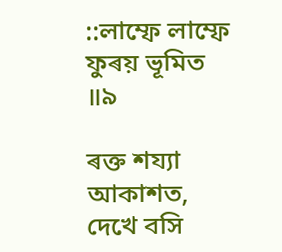::লাম্ফে লাম্ফে ফুৰয় ভূমিত ॥৯

ৰক্ত শয্যা আকাশত,           দেখে বসি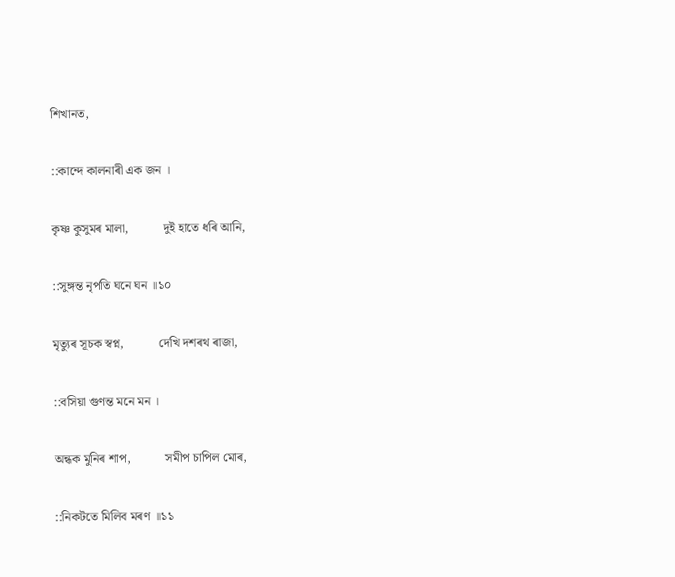শিখানত,

::কান্দে কালনাৰী এক জন ।

কৃষ্ণ কুসুমৰ মালা,           দুই হাতে ধৰি আনি,

::সুঙ্গন্ত নৃপতি ঘনে ঘন ॥১০

মৃত্যুৰ সূচক স্বপ্ন,           দেখি দশৰথ ৰাজা,

::বসিয়া গুণন্ত মনে মন ।

অন্ধক মুনিৰ শাপ,           সমীপ চাপিল মোৰ,

::নিকটতে মিলিব মৰণ ॥১১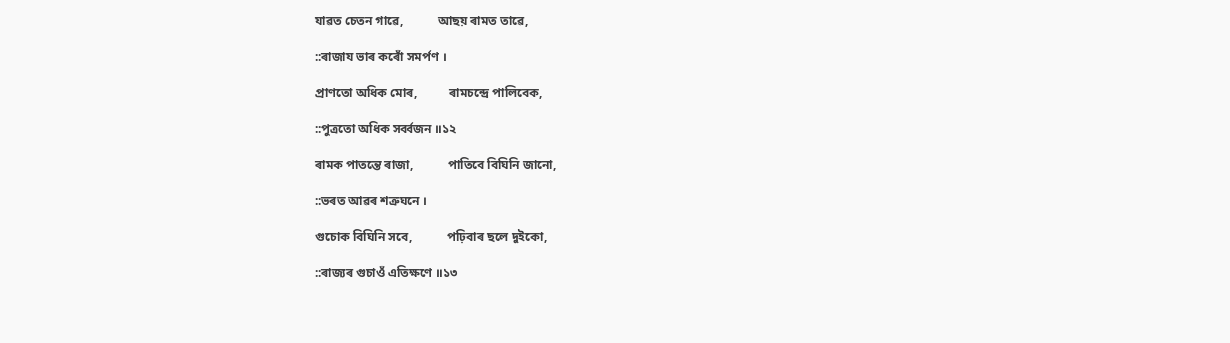যাৱত চেতন গাৱে,           আছয় ৰামত তাৱে,

::ৰাজায ভাৰ কৰোঁ সমৰ্পণ ।

প্ৰাণতো অধিক মোৰ,          ৰামচন্দ্ৰে পালিবেক,

::পুত্ৰতো অধিক সৰ্ব্বজন ॥১২

ৰামক পাতন্তে ৰাজা,           পাতিবে বিঘিনি জানো,

::ভৰত আৱৰ শত্ৰুঘনে ।

গুচোক বিঘিনি সবে,           পঢ়িবাৰ ছলে দুইকো,

::ৰাজ্যৰ গুচাওঁ এতিক্ষণে ॥১৩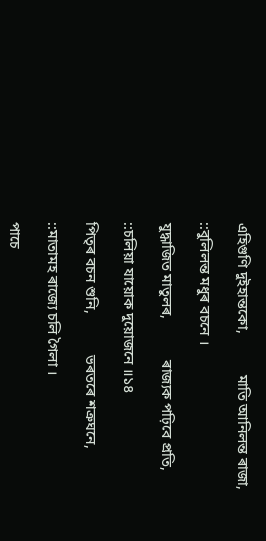এহিগুণি দুইহান্তকো,           মাতি আনিলন্ত ৰাজা,

::বুলিলন্ত মধুৰ বচনে ।

যুদ্ধাজিত মাতুলৰ,           ৰাজ্যক পঢ়িবে প্ৰতি,

::চলিয়া যায়োক দুয়োজনে ॥১৪

পিতৃৰ বচন শুনি,           ভৰতৰে শত্ৰুঘনে,

::মাতামহ ৰাজ্যে চলি গৈলা ।

পাচে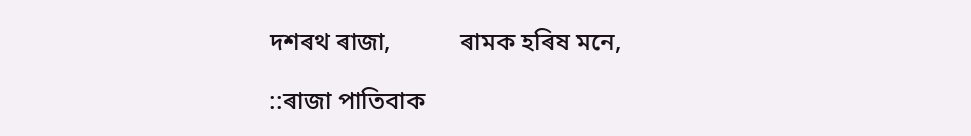দশৰথ ৰাজা,           ৰামক হৰিষ মনে,

::ৰাজা পাতিবাক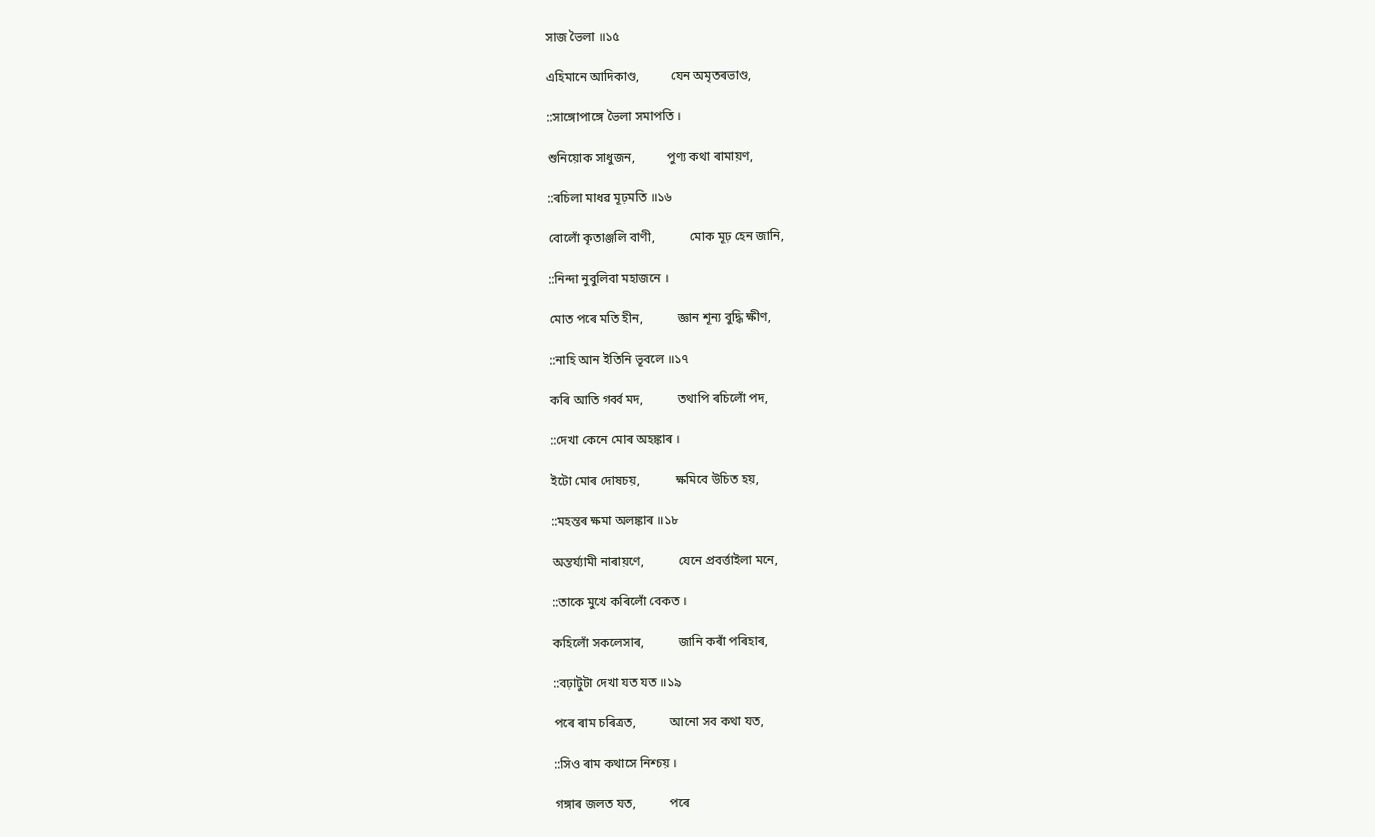সাজ ভৈলা ॥১৫

এহিমানে আদিকাণ্ড,          যেন অমৃতৰভাণ্ড,

::সাঙ্গোপাঙ্গে ভৈলা সমাপতি ।

শুনিয়োক সাধুজন,          পুণ্য কথা ৰামায়ণ,

::ৰচিলা মাধৱ মূঢ়মতি ॥১৬

বোলোঁ কৃতাঞ্জলি বাণী,           মোক মূঢ় হেন জানি,

::নিন্দা নুবুলিবা মহাজনে ।

মোত পৰে মতি হীন,           জ্ঞান শূন্য বুদ্ধি ক্ষীণ,

::নাহি আন ইতিনি ভূবলে ॥১৭

কৰি আতি গৰ্ব্ব মদ,           তথাপি ৰচিলোঁ পদ,

::দেখা কেনে মোৰ অহঙ্কাৰ ।

ইটো মোৰ দোষচয়,           ক্ষমিবে উচিত হয়,

::মহন্তৰ ক্ষমা অলঙ্কাৰ ॥১৮

অন্তৰ্য্যামী নাৰায়ণে,           যেনে প্ৰবৰ্ত্তাইলা মনে,

::তাকে মুখে কৰিলোঁ বেকত ।

কহিলোঁ সকলেসাৰ,           জানি কৰাঁ পৰিহাৰ,

::বঢ়াটুটা দেখা যত যত ॥১৯

পৰে ৰাম চৰিত্ৰত,           আনো সব কথা যত,

::সিও ৰাম কথাসে নিশ্চয় ।

গঙ্গাৰ জলত যত,           পৰে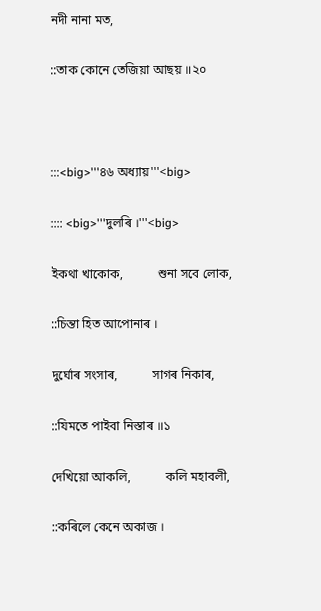নদী নানা মত,

::তাক কোনে তেজিয়া আছয় ॥২০



:::<big>'''৪৬ অধ্যায়'''<big>

:::: <big>'''দুলৰি ।'''<big>

ইকথা খাকোক,           শুনা সবে লোক,

::চিন্তা হিত আপোনাৰ ।

দুৰ্ঘোৰ সংসাৰ,           সাগৰ নিকাৰ,

::যিমতে পাইবা নিস্তাৰ ॥১

দেখিয়ো আকলি,           কলি মহাবলী,

::কৰিলে কেনে অকাজ ।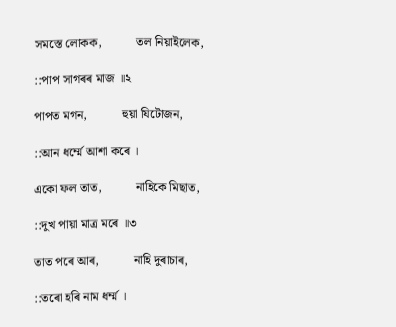সমস্তে লোকক,           তল নিয়াইলেক,

::পাপ সাগৰৰ মাজ ॥২

পাপত মগন,           হুয়া যিটোজন,

::আন ধৰ্ম্মে আশা কৰে ।

একো ফল তাত,           নাহিকে মিছাত,

::দুখ পায়া মাত্ৰ মৰে ॥৩

তাত পৰে আৰ,           নাহি দুৰাচাৰ,

::তৰো হৰি নাম ধৰ্ম্ম ।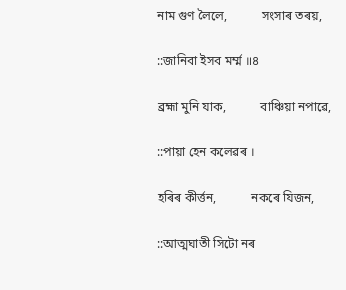নাম গুণ লৈলে,           সংসাৰ তৰয়,

::জানিবা ইসব মৰ্ম্ম ॥৪

ব্ৰহ্মা মুনি যাক,           বাঞ্চিয়া নপাৱে,

::পায়া হেন কলেৱৰ ।

হৰিৰ কীৰ্ত্তন,           নকৰে যিজন,

::আত্মঘাতী সিটো নৰ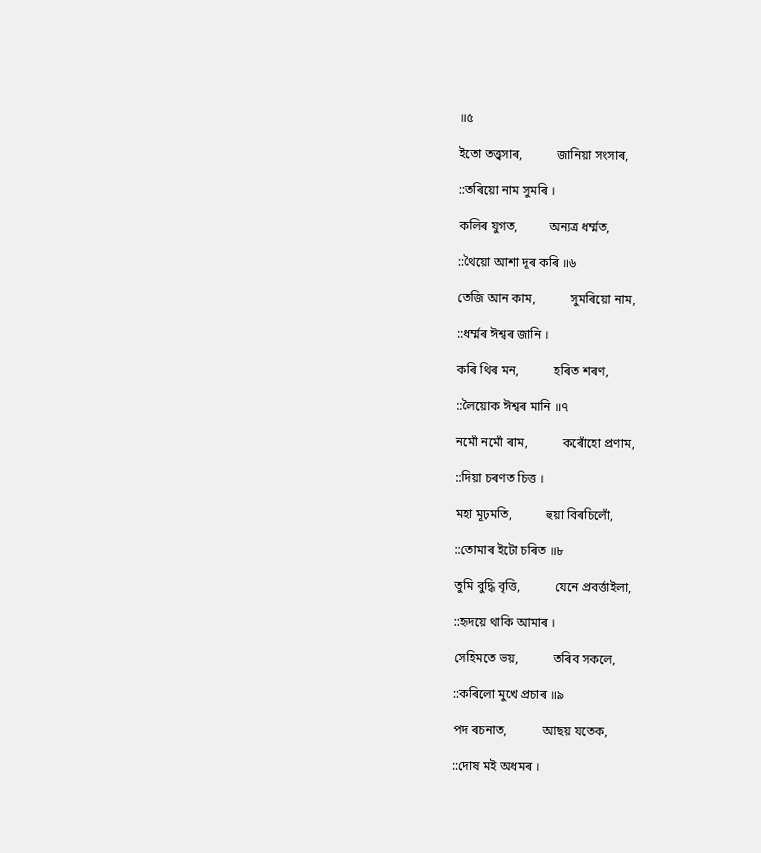॥৫

ইতো তত্ত্বসাৰ,           জানিয়া সংসাৰ,

::তৰিয়ো নাম সুমৰি ।

কলিৰ যুগত,          অন্যত্ৰ ধৰ্ম্মত,

::থৈয়ো আশা দূৰ কৰি ॥৬

তেজি আন কাম,           সুমৰিয়ো নাম,

::ধৰ্ম্মৰ ঈশ্বৰ জানি ।

কৰি থিৰ মন,           হৰিত শৰণ,

::লৈয়োক ঈশ্বৰ মানি ॥৭

নমোঁ নমোঁ ৰাম,           কৰোঁহো প্ৰণাম,

::দিয়া চৰণত চিত্ত ।

মহা মূঢ়মতি,           হুয়া বিৰচিলোঁ,

::তোমাৰ ইটো চৰিত ॥৮

তুমি বুদ্ধি বৃত্তি,           যেনে প্ৰবৰ্ত্তাইলা,

::হৃদয়ে থাকি আমাৰ ।

সেহিমতে ভয়,           তৰিব সকলে,

::কৰিলো মুখে প্ৰচাৰ ॥৯

পদ ৰচনাত,           আছয় যতেক,

::দোষ মই অধমৰ ।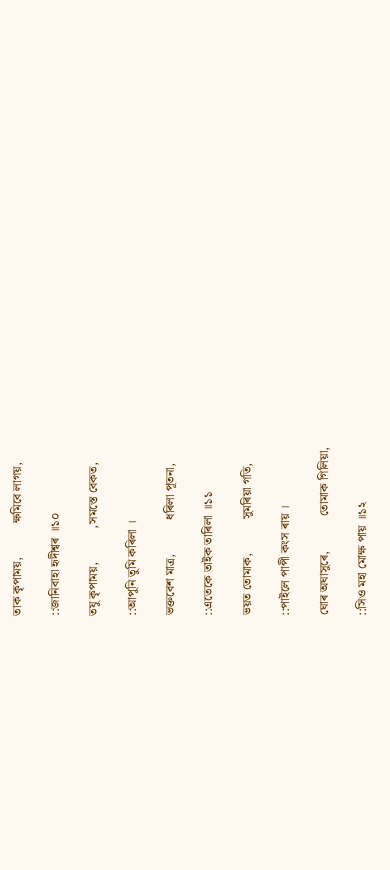তাক কৃপাময়,           ক্ষমিবে লাগয়,

::জানিবাহা হৃদীশ্বৰ ॥১০

তযু কৃপাময়,           ,সমস্তে বেকত,

::আপুনি তুমি কৰিলা ।

ভক্তবেশ মাত্ৰ,           ধৰিলা পূতনা,

::এতেকে তাইক তাৰিলা ॥১১

ভয়ত তোমাক,           সুমৰিয়া গতি,

::পাইলে পাপী কংস ৰায় ।

ঘোৰ অঘাসুৰে,           তোমাক গিলিয়া,

::সিও মহা মোক্ষ পায় ॥১২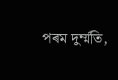পৰম দুৰ্ম্মতি,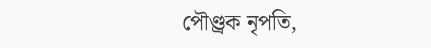পৌণ্ড্ৰক নৃপতি,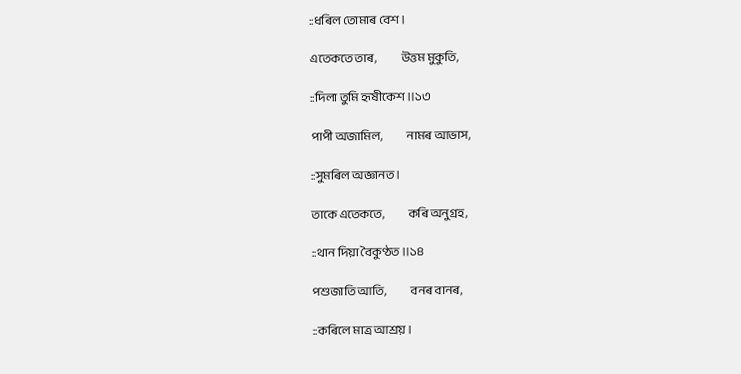::ধৰিল তোমাৰ বেশ ।

এতেকতে তাৰ,           উত্তম মুকুতি,

::দিলা তুমি হৃষীকেশ ॥১৩

পাপী অজামিল,           নামৰ আভাস,

::সুমৰিল অজ্ঞানত ।

তাকে এতেকতে,           কৰি অনুগ্ৰহ,

::থান দিয়া বৈকুণ্ঠত ॥১৪

পশুজাতি আতি,           বনৰ বানৰ,

::কৰিলে মাত্ৰ আশ্ৰয় ।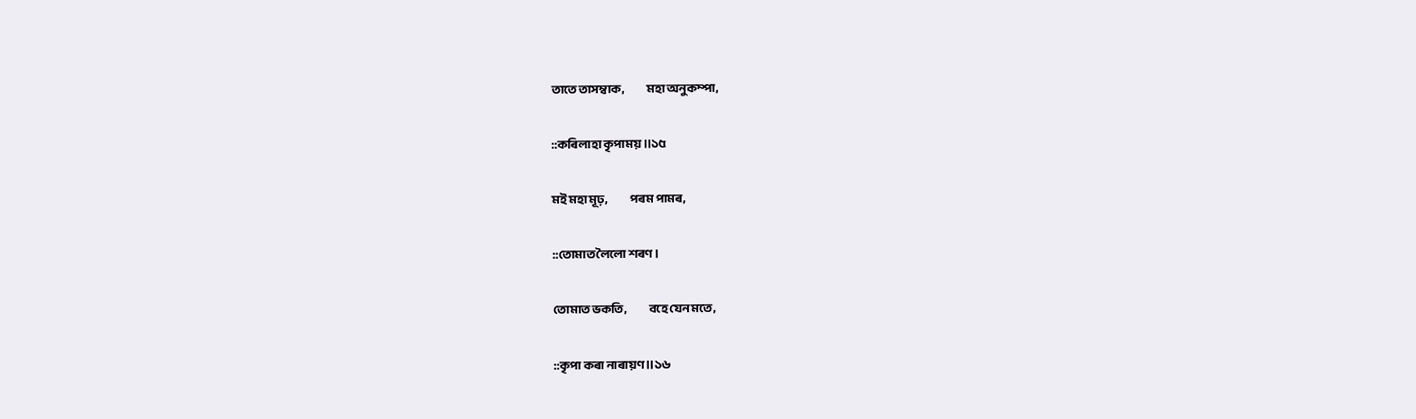তাতে তাসম্বাক,           মহা অনুকম্পা,

::কৰিলাহা কৃপাময় ॥১৫

মই মহা মূঢ়,           পৰম পামৰ,

::তোমাত লৈলো শৰণ ।

তোমাত ভকতি,           বহে যেন মতে,

::কৃপা কৰা নাৰায়ণ ॥১৬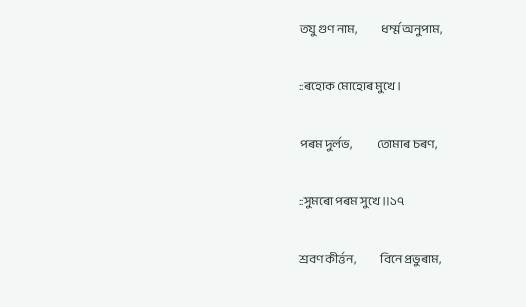তযু গুণ নাম,           ধৰ্ম্ম অনুপাম,

::ৰহোক মোহোৰ মুখে ।

পৰম দুৰ্লভ,           তোমাৰ চৰণ,

::সুমৰো পৰম সুখে ॥১৭

শ্ৰবণ কীৰ্ত্তন,           বিনে প্ৰভুৰাম,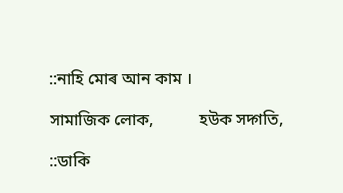::নাহি মোৰ আন কাম ।

সামাজিক লোক,           হউক সদ্গতি,

::ডাকি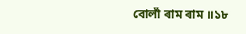বোলাঁ ৰাম ৰাম ॥১৮